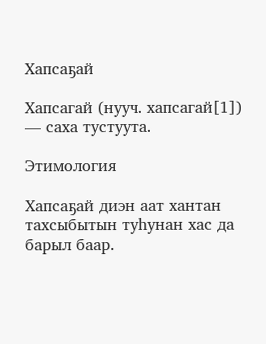Хапсаҕай

Хапсагай (нууч. хапсагай[1]) — саха тустуута.

Этимология

Хапсаҕай диэн аат хантан тахсыбытын туһунан хас да барыл баар.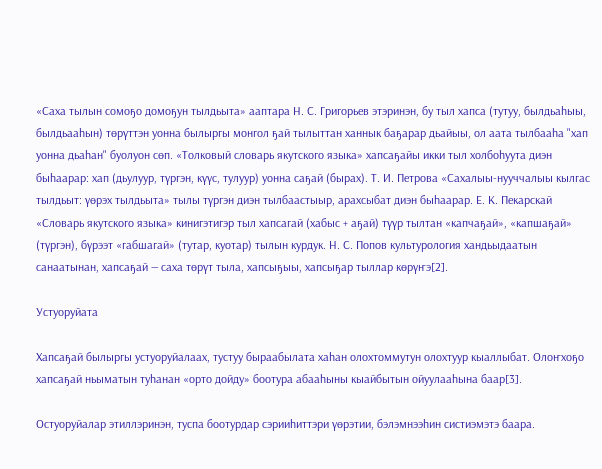«Саха тылын сомоҕо домоҕун тылдьыта» ааптара Н. С. Григорьев этэринэн, бу тыл хапса (тутуу, былдьаһыы, былдьааһын) төрүттэн уонна былыргы монгол ҕай тылыттан ханнык баҕарар дьайыы, ол аата тылбааһа "хап уонна дьаһан" буолуон сөп. «Толковый словарь якутского языка» хапсаҕайы икки тыл холбоһуута диэн быһаарар: хап (дьулуур, түргэн, күүс, тулуур) уонна саҕай (бырах). Т. И. Петрова «Сахалыы-нууччалыы кылгас тылдьыт: үөрэх тылдьыта» тылы түргэн диэн тылбаастыыр, арахсыбат диэн быһаарар. Е. К. Пекарскай «Словарь якутского языка» кинигэтигэр тыл хапсагай (хабыс + аҕай) түүр тылтан «капчаҕай», «капшаҕай» (түргэн), бүрээт «габшагай» (тутар, куотар) тылын курдук. Н. С. Попов культурология хандьыдаатын санаатынан, хапсаҕай — саха төрүт тыла, хапсыҕыы, хапсыҕар тыллар көрүҥэ[2].

Устуоруйата

Хапсаҕай былыргы устуоруйалаах, тустуу быраабылата хаһан олохтоммутун олохтуур кыаллыбат. Олоҥхоҕо хапсаҕай ньыматын туһанан «орто дойду» боотура абааһыны кыайбытын ойуулааһына баар[3].

Остуоруйалар этиллэринэн, туспа боотурдар сэрииһиттэри үөрэтии, бэлэмнээһин систиэмэтэ баара.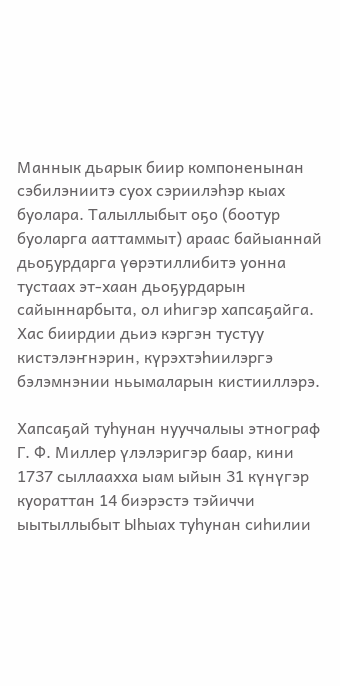Маннык дьарык биир компоненынан сэбилэниитэ суох сэриилэһэр кыах буолара. Талыллыбыт оҕо (боотур буоларга ааттаммыт) араас байыаннай дьоҕурдарга үөрэтиллибитэ уонна тустаах эт-хаан дьоҕурдарын сайыннарбыта, ол иһигэр хапсаҕайга. Хас биирдии дьиэ кэргэн тустуу кистэлэҥнэрин, күрэхтэһиилэргэ бэлэмнэнии ньымаларын кистииллэрэ.

Хапсаҕай туһунан нууччалыы этнограф Г. Ф. Миллер үлэлэригэр баар, кини 1737 сыллаахха ыам ыйын 31 күнүгэр куораттан 14 биэрэстэ тэйиччи ыытыллыбыт Ыһыах туһунан сиһилии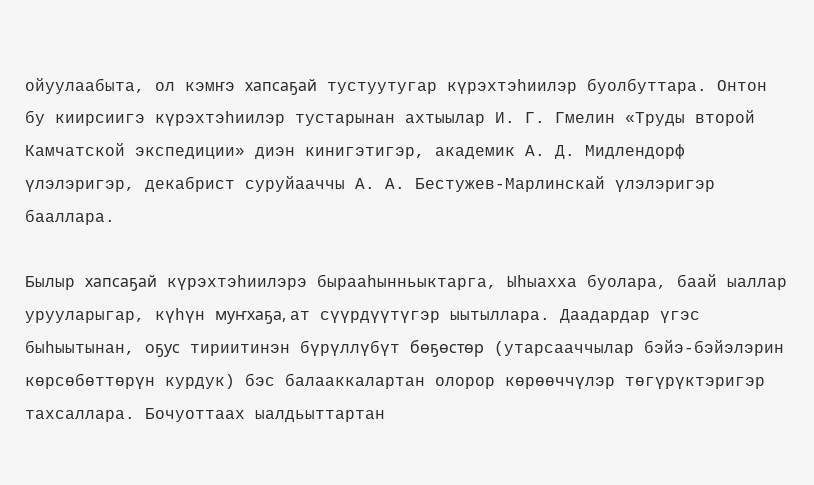ойуулаабыта, ол кэмҥэ хапсаҕай тустуутугар күрэхтэһиилэр буолбуттара. Онтон бу киирсиигэ күрэхтэһиилэр тустарынан ахтыылар И. Г. Гмелин «Труды второй Камчатской экспедиции» диэн кинигэтигэр, академик А. Д. Мидлендорф үлэлэригэр, декабрист суруйааччы А. А. Бестужев-Марлинскай үлэлэригэр бааллара.

Былыр хапсаҕай күрэхтэһиилэрэ бырааһынньыктарга, Ыһыахха буолара, баай ыаллар урууларыгар, күһүн муҥхаҕа, ат сүүрдүүтүгэр ыытыллара. Даадардар үгэс быһыытынан, оҕус тириитинэн бүрүллүбүт бөҕөстөр (утарсааччылар бэйэ-бэйэлэрин көрсөбөттөрүн курдук) бэс балааккалартан олорор көрөөччүлэр төгүрүктэригэр тахсаллара. Бочуоттаах ыалдьыттартан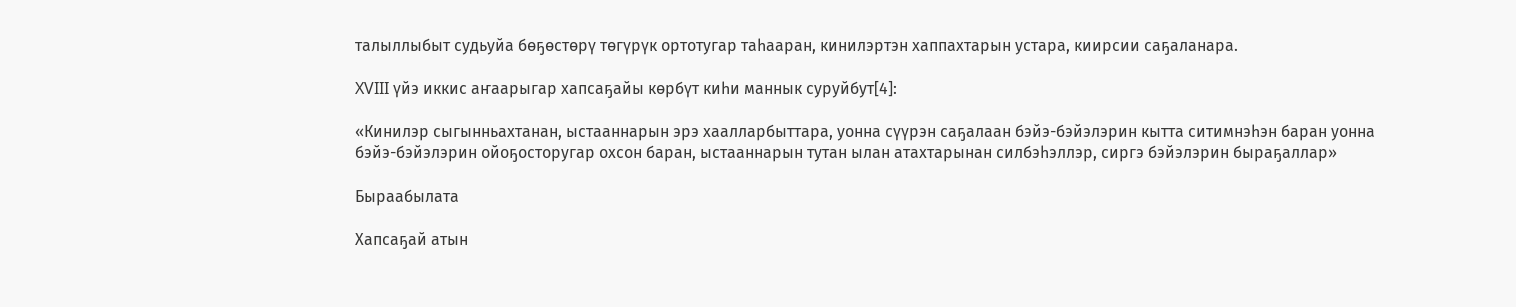талыллыбыт судьуйа бөҕөстөрү төгүрүк ортотугар таһааран, кинилэртэн хаппахтарын устара, киирсии саҕаланара.

XVIII үйэ иккис аҥаарыгар хапсаҕайы көрбүт киһи маннык суруйбут[4]:

«Кинилэр сыгынньахтанан, ыстааннарын эрэ хаалларбыттара, уонна сүүрэн саҕалаан бэйэ-бэйэлэрин кытта ситимнэһэн баран уонна бэйэ-бэйэлэрин ойоҕосторугар охсон баран, ыстааннарын тутан ылан атахтарынан силбэһэллэр, сиргэ бэйэлэрин быраҕаллар»

Быраабылата

Хапсаҕай атын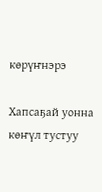көрүҥнэрэ

Хапсаҕай уонна көҥүл тустуу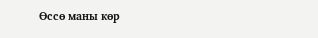Өссө маны көр